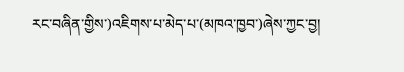རང་བཞིན་གྱིས་)འཇིགས་པ་མེད་པ་(མཁའ་ཁྱབ་)ཞེས་ཀྱང་བྱ།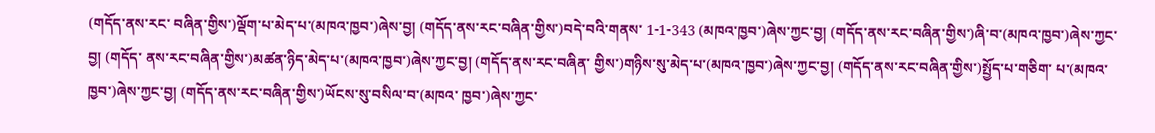(གདོད་ནས་རང་ བཞིན་གྱིས་)ལྡོག་པ་མེད་པ་(མཁའ་ཁྱབ་)ཞེས་བྱ། (གདོད་ནས་རང་བཞིན་གྱིས་)བདེ་བའི་གནས་ 1-1-343 (མཁའ་ཁྱབ་)ཞེས་ཀྱང་བྱ། (གདོད་ནས་རང་བཞིན་གྱིས་)ཞི་བ་(མཁའ་ཁྱབ་)ཞེས་ཀྱང་བྱ། (གདོད་ ནས་རང་བཞིན་གྱིས་)མཚན་ཉིད་མེད་པ་(མཁའ་ཁྱབ་)ཞེས་ཀྱང་བྱ། (གདོད་ནས་རང་བཞིན་ གྱིས་)གཉིས་སུ་མེད་པ་(མཁའ་ཁྱབ་)ཞེས་ཀྱང་བྱ། (གདོད་ནས་རང་བཞིན་གྱིས་)སྤྱོད་པ་གཅིག་ པ་(མཁའ་ཁྱབ་)ཞེས་ཀྱང་བྱ། (གདོད་ནས་རང་བཞིན་གྱིས་)ཡོངས་སུ་བསིལ་བ་(མཁའ་ ཁྱབ་)ཞེས་ཀྱང་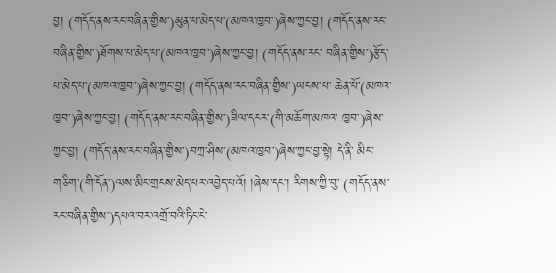བྱ། (གདོད་ནས་རང་བཞིན་གྱིས་)མུན་པ་མེད་པ་(མཁའ་ཁྱབ་)ཞེས་ཀྱང་བྱ། (གདོད་ནས་རང་བཞིན་གྱིས་)ཐོགས་པ་མེད་པ་(མཁའ་ཁྱབ་)ཞེས་ཀྱང་བྱ། (གདོད་ནས་རང་ བཞིན་གྱིས་)རྩོད་པ་མེད་པ་(མཁའ་ཁྱབ་)ཞེས་ཀྱང་བྱ། (གདོད་ནས་རང་བཞིན་གྱིས་)ཡངས་པ་ ཆེན་པོ་(མཁའ་ཁྱབ་)ཞེས་ཀྱང་བྱ། (གདོད་ནས་རང་བཞིན་གྱིས་)ཟིལ་དངར་(གི་མཆོག་མཁའ་ ཁྱབ་)ཞེས་ཀྱང་བྱ། (གདོད་ནས་རང་བཞིན་གྱིས་)བཀྲ་ཤིས་(མཁའ་ཁྱབ་)ཞེས་ཀྱང་བྱ་སྟེ། དེ་ནི་ མིང་གཅིག་(གི་དོན་)ལས་མིང་གྲངས་མེད་པར་འབྱེད་པའོ། །ཞེས་དང་། རིགས་ཀྱི་བུ་ (གདོད་ནས་རང་བཞིན་གྱིས་)དཔའ་བར་འགྲོ་བའི་ཏིང་ངེ་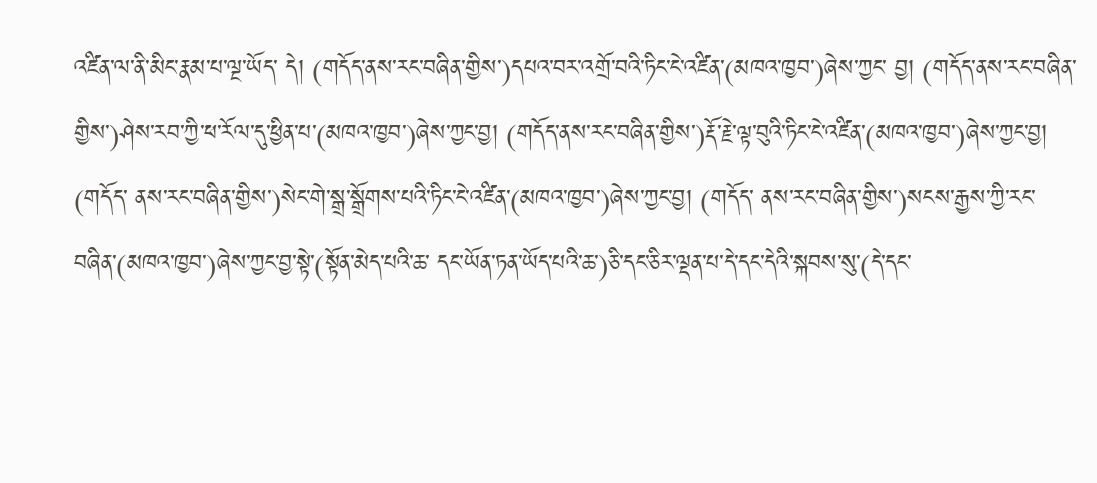འཛིན་ལ་ནི་མིང་རྣམ་པ་ལྔ་ཡོད་ དེ། (གདོད་ནས་རང་བཞིན་གྱིས་)དཔའ་བར་འགྲོ་བའི་ཏིང་ངེ་འཛིན་(མཁའ་ཁྱབ་)ཞེས་ཀྱང་ བྱ། (གདོད་ནས་རང་བཞིན་གྱིས་)ཤེས་རབ་ཀྱི་ཕ་རོལ་དུ་ཕྱིན་པ་(མཁའ་ཁྱབ་)ཞེས་ཀྱང་བྱ། (གདོད་ནས་རང་བཞིན་གྱིས་)རྡོ་རྗེ་ལྟ་བུའི་ཏིང་ངེ་འཛིན་(མཁའ་ཁྱབ་)ཞེས་ཀྱང་བྱ། (གདོད་ ནས་རང་བཞིན་གྱིས་)སེང་གེ་སྒྲ་སྒྲོགས་པའི་ཏིང་ངེ་འཛིན་(མཁའ་ཁྱབ་)ཞེས་ཀྱང་བྱ། (གདོད་ ནས་རང་བཞིན་གྱིས་)སངས་རྒྱས་ཀྱི་རང་བཞིན་(མཁའ་ཁྱབ་)ཞེས་ཀྱང་བྱ་སྟེ་(སྟོན་མེད་པའི་ཆ་ དང་ཡོན་ཏན་ཡོད་པའི་ཆ་)ཅི་དང་ཅིར་ལྡན་པ་དེ་དང་དེའི་སྐབས་སུ་(དེ་དང་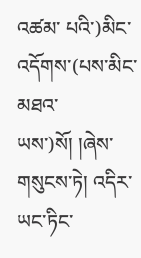འཚམ་ པའི་)མིང་འདོགས་(པས་མིང་མཐའ་ཡས་)སོ། །ཞེས་གསུངས་ཏེ། འདིར་ཡང་ཏིང་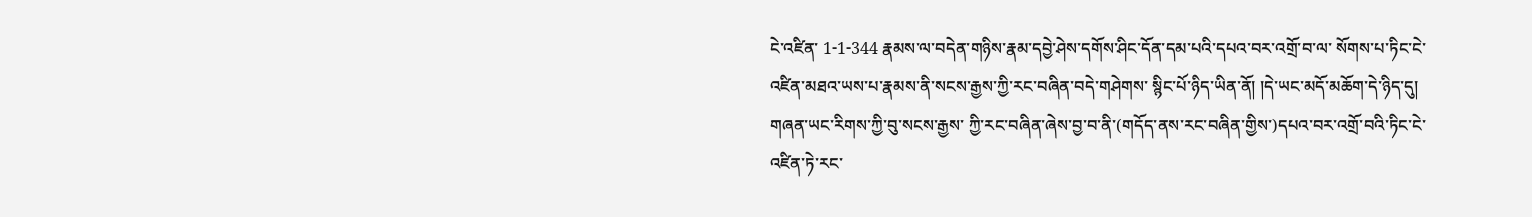ངེ་འཛིན་ 1-1-344 རྣམས་ལ་བདེན་གཉིས་རྣམ་དབྱེ་ཤེས་དགོས་ཤིང་དོན་དམ་པའི་དཔའ་བར་འགྲོ་བ་ལ་ སོགས་པ་ཏིང་ངེ་འཛིན་མཐའ་ཡས་པ་རྣམས་ནི་སངས་རྒྱས་ཀྱི་རང་བཞིན་བདེ་གཤེགས་ སྙིང་པོ་ཉིད་ཡིན་ནོ། །དེ་ཡང་མདོ་མཆོག་དེ་ཉིད་དུ། གཞན་ཡང་རིགས་ཀྱི་བུ་སངས་རྒྱས་ ཀྱི་རང་བཞིན་ཞེས་བྱ་བ་ནི་(གདོད་ནས་རང་བཞིན་གྱིས་)དཔའ་བར་འགྲོ་བའི་ཏིང་ངེ་ འཛིན་ཏེ་རང་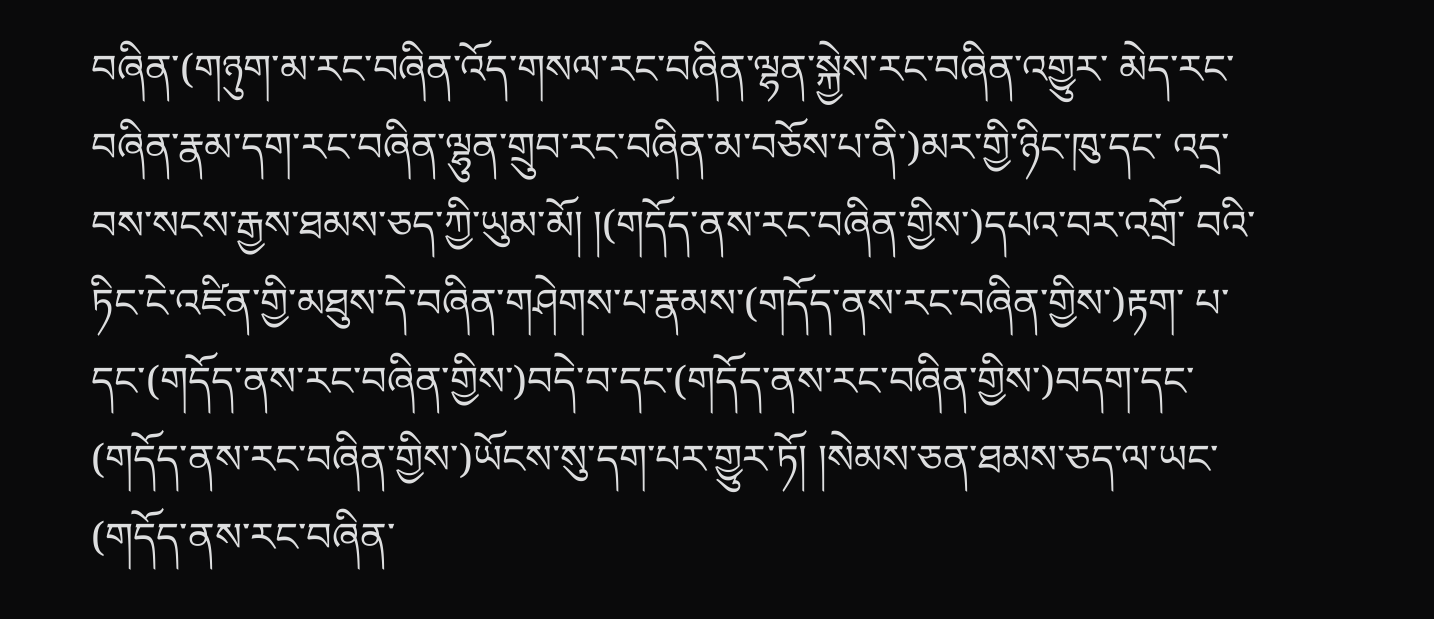བཞིན་(གཉུག་མ་རང་བཞིན་འོད་གསལ་རང་བཞིན་ལྷན་སྐྱེས་རང་བཞིན་འགྱུར་ མེད་རང་བཞིན་རྣམ་དག་རང་བཞིན་ལྷུན་གྲུབ་རང་བཞིན་མ་བཅོས་པ་ནི་)མར་གྱི་ཉིང་ཁུ་དང་ འདྲ་བས་སངས་རྒྱས་ཐམས་ཅད་ཀྱི་ཡུམ་མོ། །(གདོད་ནས་རང་བཞིན་གྱིས་)དཔའ་བར་འགྲོ་ བའི་ཏིང་ངེ་འཛིན་གྱི་མཐུས་དེ་བཞིན་གཤེགས་པ་རྣམས་(གདོད་ནས་རང་བཞིན་གྱིས་)རྟག་ པ་དང་(གདོད་ནས་རང་བཞིན་གྱིས་)བདེ་བ་དང་(གདོད་ནས་རང་བཞིན་གྱིས་)བདག་དང་ (གདོད་ནས་རང་བཞིན་གྱིས་)ཡོངས་སུ་དག་པར་གྱུར་ཏོ། །སེམས་ཅན་ཐམས་ཅད་ལ་ཡང་ (གདོད་ནས་རང་བཞིན་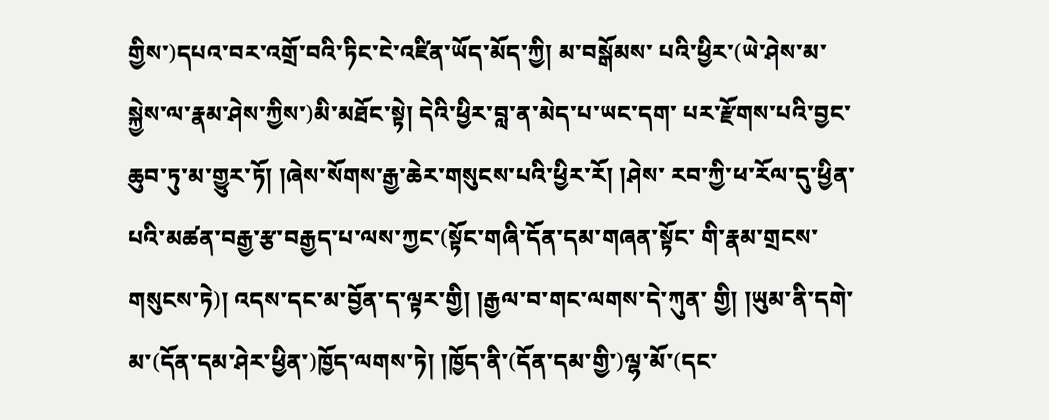གྱིས་)དཔའ་བར་འགྲོ་བའི་ཏིང་ངེ་འཛིན་ཡོད་མོད་ཀྱི། མ་བསྒོམས་ པའི་ཕྱིར་(ཡེ་ཤེས་མ་སྐྱེས་ལ་རྣམ་ཤེས་ཀྱིས་)མི་མཐོང་སྟེ། དེའི་ཕྱིར་བླ་ན་མེད་པ་ཡང་དག་ པར་རྫོགས་པའི་བྱང་ཆུབ་ཏུ་མ་གྱུར་ཏོ། །ཞེས་སོགས་རྒྱ་ཆེར་གསུངས་པའི་ཕྱིར་རོ། །ཤེས་ རབ་ཀྱི་ཕ་རོལ་དུ་ཕྱིན་པའི་མཚན་བརྒྱ་རྩ་བརྒྱད་པ་ལས་ཀྱང་(སྟོང་གཞི་དོན་དམ་གཞན་སྟོང་ གི་རྣམ་གྲངས་གསུངས་ཏེ)། འདས་དང་མ་བྱོན་ད་ལྟར་གྱི། །རྒྱལ་བ་གང་ལགས་དེ་ཀུན་ གྱི། །ཡུམ་ནི་དགེ་མ་(དོན་དམ་ཤེར་ཕྱིན་)ཁྱོད་ལགས་ཏེ། །ཁྱོད་ནི་(དོན་དམ་གྱི་)ལྷ་མོ་(དང་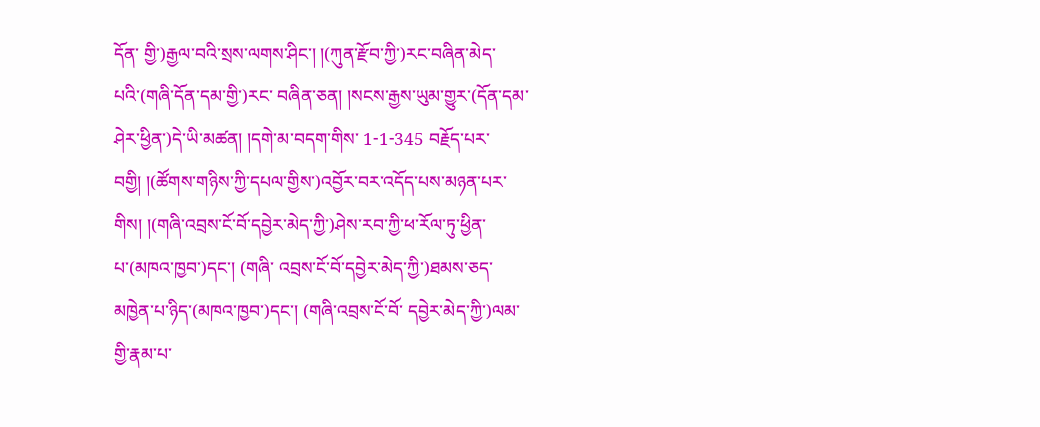དོན་ གྱི་)རྒྱལ་བའི་སྲས་ལགས་ཤིང་། །(ཀུན་རྫོབ་ཀྱི་)རང་བཞིན་མེད་པའི་(གཞི་དོན་དམ་གྱི་)རང་ བཞིན་ཅན། །སངས་རྒྱས་ཡུམ་གྱུར་(དོན་དམ་ཤེར་ཕྱིན་)དེ་ཡི་མཚན། །དགེ་མ་བདག་གིས་ 1-1-345 བརྗོད་པར་བགྱི། །(ཚོགས་གཉིས་ཀྱི་དཔལ་གྱིས་)འབྱོར་བར་འདོད་པས་མཉན་པར་ གིས། །(གཞི་འབྲས་ངོ་བོ་དབྱེར་མེད་ཀྱི་)ཤེས་རབ་ཀྱི་ཕ་རོལ་ཏུ་ཕྱིན་པ་(མཁའ་ཁྱབ་)དང་། (གཞི་ འབྲས་ངོ་བོ་དབྱེར་མེད་ཀྱི་)ཐམས་ཅད་མཁྱེན་པ་ཉིད་(མཁའ་ཁྱབ་)དང་། (གཞི་འབྲས་ངོ་བོ་ དབྱེར་མེད་ཀྱི་)ལམ་གྱི་རྣམ་པ་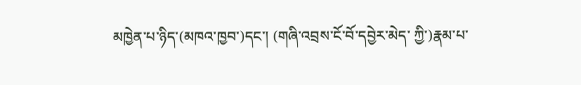མཁྱེན་པ་ཉིད་(མཁའ་ཁྱབ་)དང་། (གཞི་འབྲས་ངོ་བོ་དབྱེར་མེད་ ཀྱི་)རྣམ་པ་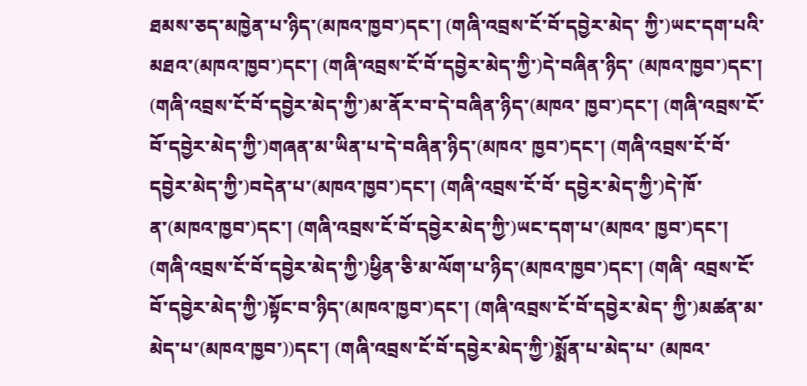ཐམས་ཅད་མཁྱེན་པ་ཉིད་(མཁའ་ཁྱབ་)དང་། (གཞི་འབྲས་ངོ་བོ་དབྱེར་མེད་ ཀྱི་)ཡང་དག་པའི་མཐའ་(མཁའ་ཁྱབ་)དང་། (གཞི་འབྲས་ངོ་བོ་དབྱེར་མེད་ཀྱི་)དེ་བཞིན་ཉིད་ (མཁའ་ཁྱབ་)དང་། (གཞི་འབྲས་ངོ་བོ་དབྱེར་མེད་ཀྱི་)མ་ནོར་བ་དེ་བཞིན་ཉིད་(མཁའ་ ཁྱབ་)དང་། (གཞི་འབྲས་ངོ་བོ་དབྱེར་མེད་ཀྱི་)གཞན་མ་ཡིན་པ་དེ་བཞིན་ཉིད་(མཁའ་ ཁྱབ་)དང་། (གཞི་འབྲས་ངོ་བོ་དབྱེར་མེད་ཀྱི་)བདེན་པ་(མཁའ་ཁྱབ་)དང་། (གཞི་འབྲས་ངོ་བོ་ དབྱེར་མེད་ཀྱི་)དེ་ཁོ་ན་(མཁའ་ཁྱབ་)དང་། (གཞི་འབྲས་ངོ་བོ་དབྱེར་མེད་ཀྱི་)ཡང་དག་པ་(མཁའ་ ཁྱབ་)དང་། (གཞི་འབྲས་ངོ་བོ་དབྱེར་མེད་ཀྱི་)ཕྱིན་ཅི་མ་ལོག་པ་ཉིད་(མཁའ་ཁྱབ་)དང་། (གཞི་ འབྲས་ངོ་བོ་དབྱེར་མེད་ཀྱི་)སྟོང་བ་ཉིད་(མཁའ་ཁྱབ་)དང་། (གཞི་འབྲས་ངོ་བོ་དབྱེར་མེད་ ཀྱི་)མཚན་མ་མེད་པ་(མཁའ་ཁྱབ་))དང་། (གཞི་འབྲས་ངོ་བོ་དབྱེར་མེད་ཀྱི་)སྨོན་པ་མེད་པ་ (མཁའ་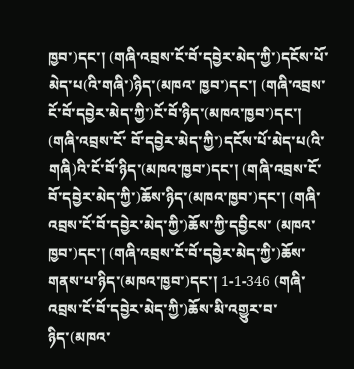ཁྱབ་)དང་། (གཞི་འབྲས་ངོ་བོ་དབྱེར་མེད་ཀྱི་)དངོས་པོ་མེད་པ(འི་གཞི་)ཉིད་(མཁའ་ ཁྱབ་)དང་། (གཞི་འབྲས་ངོ་བོ་དབྱེར་མེད་ཀྱི་)ངོ་བོ་ཉིད་(མཁའ་ཁྱབ་)དང་། (གཞི་འབྲས་ངོ་ བོ་དབྱེར་མེད་ཀྱི་)དངོས་པོ་མེད་པ(འི་གཞི)འི་ངོ་བོ་ཉིད་(མཁའ་ཁྱབ་)དང་། (གཞི་འབྲས་ངོ་ བོ་དབྱེར་མེད་ཀྱི་)ཆོས་ཉིད་(མཁའ་ཁྱབ་)དང་། (གཞི་འབྲས་ངོ་བོ་དབྱེར་མེད་ཀྱི་)ཆོས་ཀྱི་དབྱིངས་ (མཁའ་ཁྱབ་)དང་། (གཞི་འབྲས་ངོ་བོ་དབྱེར་མེད་ཀྱི་)ཆོས་གནས་པ་ཉིད་(མཁའ་ཁྱབ་)དང་། 1-1-346 (གཞི་འབྲས་ངོ་བོ་དབྱེར་མེད་ཀྱི་)ཆོས་མི་འགྱུར་བ་ཉིད་(མཁའ་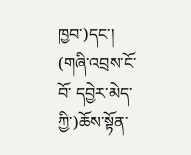ཁྱབ་)དང་། (གཞི་འབྲས་ངོ་བོ་ དབྱེར་མེད་ཀྱི་)ཆོས་སྟོན་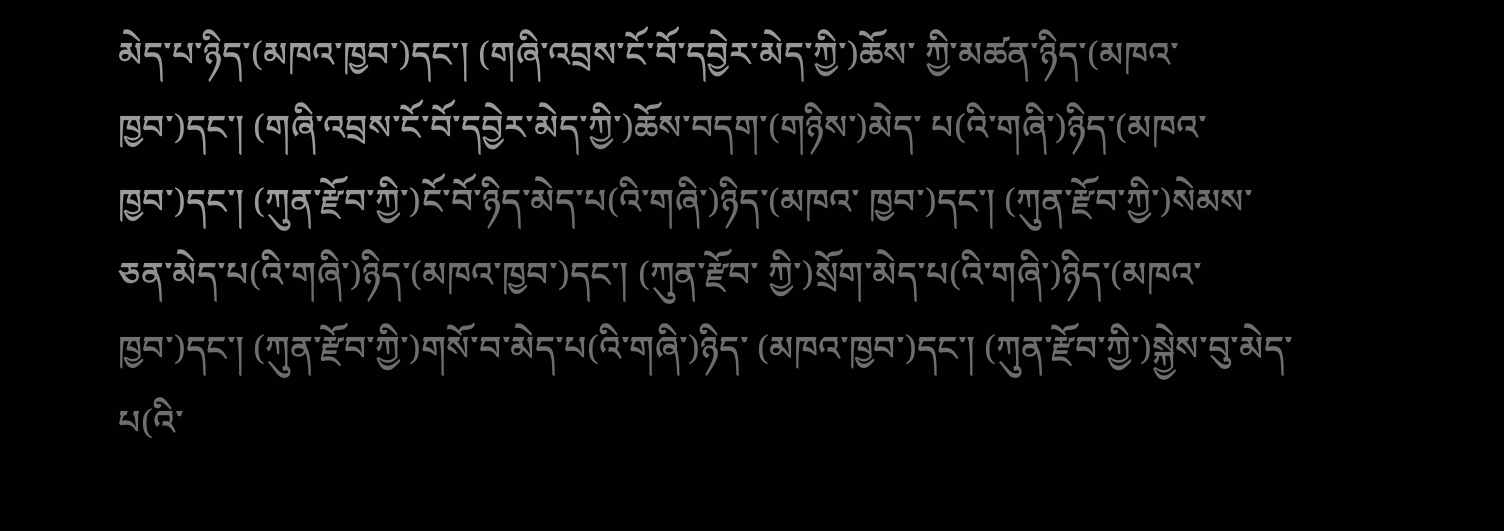མེད་པ་ཉིད་(མཁའ་ཁྱབ་)དང་། (གཞི་འབྲས་ངོ་བོ་དབྱེར་མེད་ཀྱི་)ཆོས་ ཀྱི་མཚན་ཉིད་(མཁའ་ཁྱབ་)དང་། (གཞི་འབྲས་ངོ་བོ་དབྱེར་མེད་ཀྱི་)ཆོས་བདག་(གཉིས་)མེད་ པ(འི་གཞི་)ཉིད་(མཁའ་ཁྱབ་)དང་། (ཀུན་རྫོབ་ཀྱི་)ངོ་བོ་ཉིད་མེད་པ(འི་གཞི་)ཉིད་(མཁའ་ ཁྱབ་)དང་། (ཀུན་རྫོབ་ཀྱི་)སེམས་ཅན་མེད་པ(འི་གཞི་)ཉིད་(མཁའ་ཁྱབ་)དང་། (ཀུན་རྫོབ་ ཀྱི་)སྲོག་མེད་པ(འི་གཞི་)ཉིད་(མཁའ་ཁྱབ་)དང་། (ཀུན་རྫོབ་ཀྱི་)གསོ་བ་མེད་པ(འི་གཞི་)ཉིད་ (མཁའ་ཁྱབ་)དང་། (ཀུན་རྫོབ་ཀྱི་)སྐྱེས་བུ་མེད་པ(འི་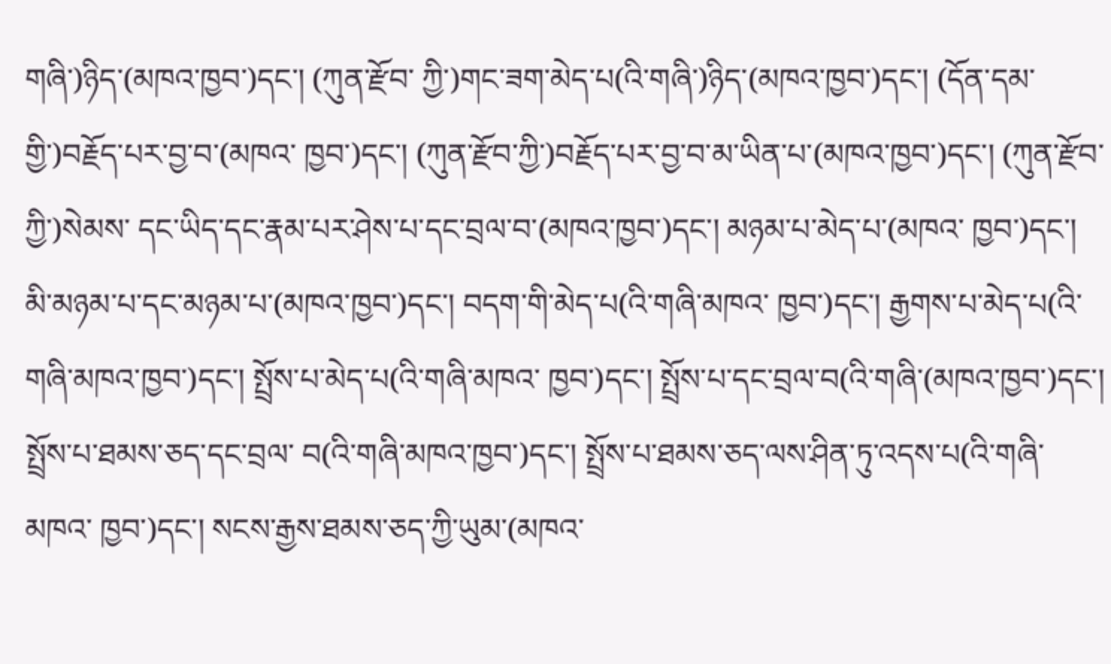གཞི་)ཉིད་(མཁའ་ཁྱབ་)དང་། (ཀུན་རྫོབ་ ཀྱི་)གང་ཟག་མེད་པ(འི་གཞི་)ཉིད་(མཁའ་ཁྱབ་)དང་། (དོན་དམ་གྱི་)བརྗོད་པར་བྱ་བ་(མཁའ་ ཁྱབ་)དང་། (ཀུན་རྫོབ་ཀྱི་)བརྗོད་པར་བྱ་བ་མ་ཡིན་པ་(མཁའ་ཁྱབ་)དང་། (ཀུན་རྫོབ་ཀྱི་)སེམས་ དང་ཡིད་དང་རྣམ་པར་ཤེས་པ་དང་བྲལ་བ་(མཁའ་ཁྱབ་)དང་། མཉམ་པ་མེད་པ་(མཁའ་ ཁྱབ་)དང་། མི་མཉམ་པ་དང་མཉམ་པ་(མཁའ་ཁྱབ་)དང་། བདག་གི་མེད་པ(འི་གཞི་མཁའ་ ཁྱབ་)དང་། རྒྱགས་པ་མེད་པ(འི་གཞི་མཁའ་ཁྱབ་)དང་། སྤྲོས་པ་མེད་པ(འི་གཞི་མཁའ་ ཁྱབ་)དང་། སྤྲོས་པ་དང་བྲལ་བ(འི་གཞི་(མཁའ་ཁྱབ་)དང་། སྤྲོས་པ་ཐམས་ཅད་དང་བྲལ་ བ(འི་གཞི་མཁའ་ཁྱབ་)དང་། སྤྲོས་པ་ཐམས་ཅད་ལས་ཤིན་ཏུ་འདས་པ(འི་གཞི་མཁའ་ ཁྱབ་)དང་། སངས་རྒྱས་ཐམས་ཅད་ཀྱི་ཡུམ་(མཁའ་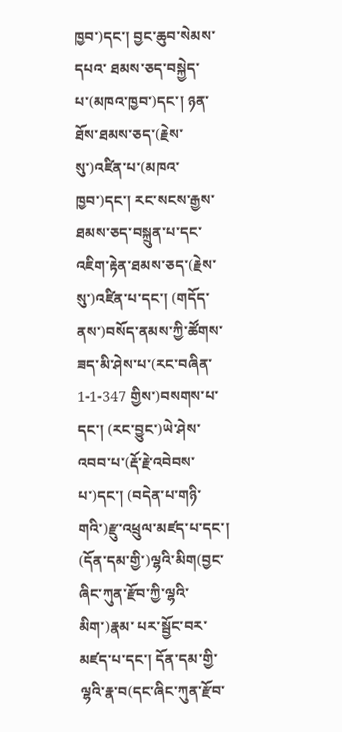ཁྱབ་)དང་། བྱང་ཆུབ་སེམས་དཔའ་ ཐམས་ཅད་བསྐྱེད་པ་(མཁའ་ཁྱབ་)དང་། ཉན་ཐོས་ཐམས་ཅད་(རྗེས་སུ་)འཛིན་པ་(མཁའ་ ཁྱབ་)དང་། རང་སངས་རྒྱས་ཐམས་ཅད་བསྐྲུན་པ་དང་འཇིག་རྟེན་ཐམས་ཅད་(རྗེས་ སུ་)འཛིན་པ་དང་། (གདོད་ནས་)བསོད་ནམས་ཀྱི་ཚོགས་ཟད་མི་ཤེས་པ་(རང་བཞིན་ 1-1-347 གྱིས་)བསགས་པ་དང་། (རང་བྱུང་)ཡེ་ཤེས་འབབ་པ་(རྡོ་རྗེ་འབེབས་པ་)དང་། (བདེན་པ་གཉི་ གའི་)རྫུ་འཕྲུལ་མཛད་པ་དང་། (དོན་དམ་གྱི་)ལྷའི་མིག(བྱང་ཞིང་ཀུན་རྫོབ་ཀྱི་ལྷའི་མིག་)རྣམ་ པར་སྦྱོང་བར་མཛད་པ་དང་། དོན་དམ་གྱི་ལྷའི་རྣ་བ(དང་ཞིང་ཀུན་རྫོབ་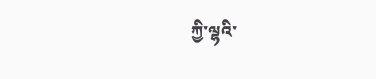ཀྱི་ལྷའི་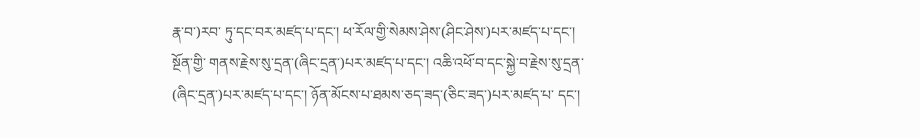རྣ་བ་)རབ་ ཏུ་དང་བར་མཛད་པ་དང་། ཕ་རོལ་གྱི་སེམས་ཤེས་(ཤིང་ཤེས་)པར་མཛད་པ་དང་། སྔོན་གྱི་ གནས་རྗེས་སུ་དྲན་(ཞིང་དྲན་)པར་མཛད་པ་དང་། འཆི་འཕོ་བ་དང་སྐྱེ་བ་རྗེས་སུ་དྲན་ (ཞིང་དྲན་)པར་མཛད་པ་དང་། ཉོན་མོངས་པ་ཐམས་ཅད་ཟད་(ཅིང་ཟད་)པར་མཛད་པ་ དང་།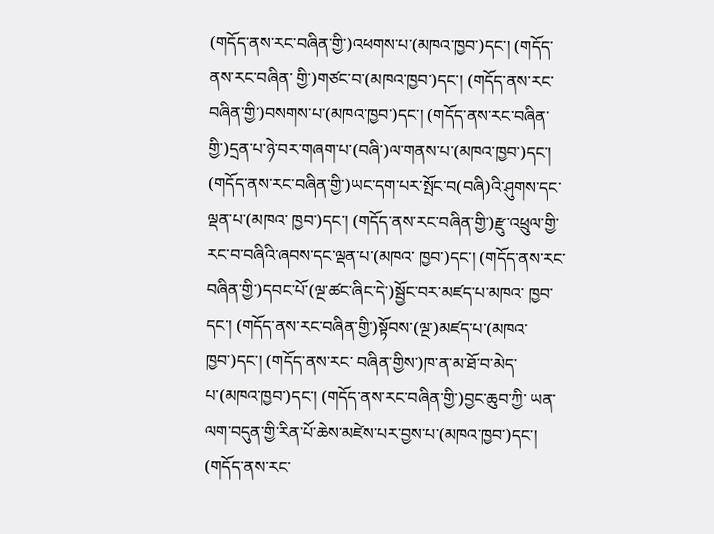(གདོད་ནས་རང་བཞིན་གྱི་)འཕགས་པ་(མཁའ་ཁྱབ་)དང་། (གདོད་ནས་རང་བཞིན་ གྱི་)གཙང་བ་(མཁའ་ཁྱབ་)དང་། (གདོད་ནས་རང་བཞིན་གྱི་)བསགས་པ་(མཁའ་ཁྱབ་)དང་། (གདོད་ནས་རང་བཞིན་གྱི་)དྲན་པ་ཉེ་བར་གཞག་པ་(བཞི་)ལ་གནས་པ་(མཁའ་ཁྱབ་)དང་། (གདོད་ནས་རང་བཞིན་གྱི་)ཡང་དག་པར་སྤོང་བ(བཞི)འི་ཤུགས་དང་ལྡན་པ་(མཁའ་ ཁྱབ་)དང་། (གདོད་ནས་རང་བཞིན་གྱི་)རྫུ་འཕྲུལ་གྱི་རང་བ་བཞིའི་ཞབས་དང་ལྡན་པ་(མཁའ་ ཁྱབ་)དང་། (གདོད་ནས་རང་བཞིན་གྱི་)དབང་པོ་(ལྔ་ཚང་ཞིང་དེ་)སྦྱོང་བར་མཛད་པ་མཁའ་ ཁྱབ་དང་། (གདོད་ནས་རང་བཞིན་གྱི་)སྟོབས་(ལྔ་)མཛད་པ་(མཁའ་ཁྱབ་)དང་། (གདོད་ནས་རང་ བཞིན་གྱིས་)ཁ་ན་མ་ཐོ་བ་མེད་པ་(མཁའ་ཁྱབ་)དང་། (གདོད་ནས་རང་བཞིན་གྱི་)བྱང་ཆུབ་ཀྱི་ ཡན་ལག་བདུན་གྱི་རིན་པོ་ཆེས་མཛེས་པར་བྱས་པ་(མཁའ་ཁྱབ་)དང་། (གདོད་ནས་རང་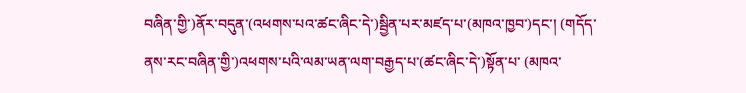བཞིན་གྱི་)ནོར་བདུན་(འཕགས་པའ་ཚང་ཞིང་དེ་)སྦྱིན་པར་མཛད་པ་(མཁའ་ཁྱབ་)དང་། (གདོད་ནས་རང་བཞིན་གྱི་)འཕགས་པའི་ལམ་ཡན་ལག་བརྒྱད་པ་(ཚང་ཞིང་དེ་)སྟོན་པ་ (མཁའ་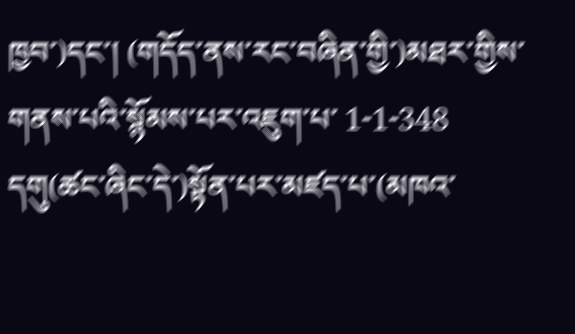ཁྱབ་)དང་། (གདོད་ནས་རང་བཞིན་གྱི་)མཐར་གྱིས་གནས་པའི་སྙོམས་པར་འཇུག་པ་ 1-1-348 དགུ(ཚང་ཞིང་དེ་)སྟོན་པར་མཛད་པ་(མཁའ་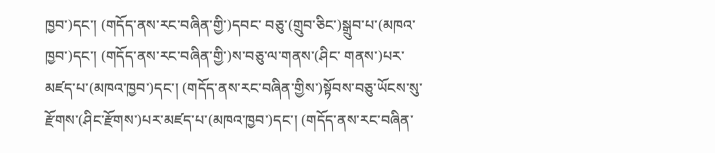ཁྱབ་)དང་། (གདོད་ནས་རང་བཞིན་གྱི་)དབང་ བཅུ་(གྲུབ་ཅིང་)སྒྲུབ་པ་(མཁའ་ཁྱབ་)དང་། (གདོད་ནས་རང་བཞིན་གྱི་)ས་བཅུ་ལ་གནས་(ཤིང་ གནས་)པར་མཛད་པ་(མཁའ་ཁྱབ་)དང་། (གདོད་ནས་རང་བཞིན་གྱིས་)སྟོབས་བཅུ་ཡོངས་སུ་ རྫོགས་(ཤིང་རྫོགས་)པར་མཛད་པ་(མཁའ་ཁྱབ་)དང་། (གདོད་ནས་རང་བཞིན་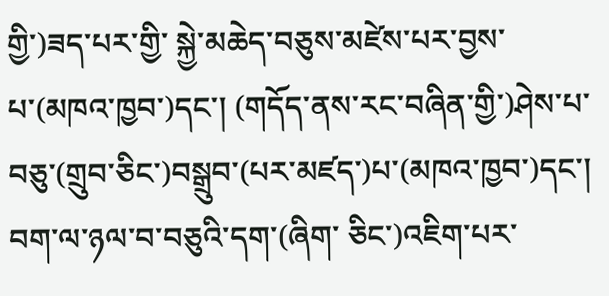གྱི་)ཟད་པར་གྱི་ སྐྱེ་མཆེད་བཅུས་མཛེས་པར་བྱས་པ་(མཁའ་ཁྱབ་)དང་། (གདོད་ནས་རང་བཞིན་གྱི་)ཤེས་པ་ བཅུ་(གྲུབ་ཅིང་)བསྒྲུབ་(པར་མཛད་)པ་(མཁའ་ཁྱབ་)དང་། བག་ལ་ཉལ་བ་བཅུའི་དག་(ཞིག་ ཅིང་)འཇིག་པར་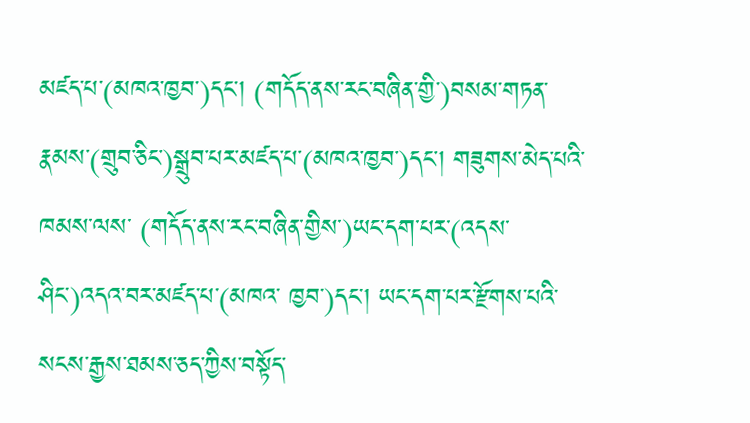མཛད་པ་(མཁའ་ཁྱབ་)དང་། (གདོད་ནས་རང་བཞིན་གྱི་)བསམ་གཏན་ རྣམས་(གྲུབ་ཅིང་)སྒྲུབ་པར་མཛད་པ་(མཁའ་ཁྱབ་)དང་། གཟུགས་མེད་པའི་ཁམས་ལས་ (གདོད་ནས་རང་བཞིན་གྱིས་)ཡང་དག་པར་(འདས་ཤིང་)འདའ་བར་མཛད་པ་(མཁའ་ ཁྱབ་)དང་། ཡང་དག་པར་རྫོགས་པའི་སངས་རྒྱས་ཐམས་ཅད་ཀྱིས་བསྟོད་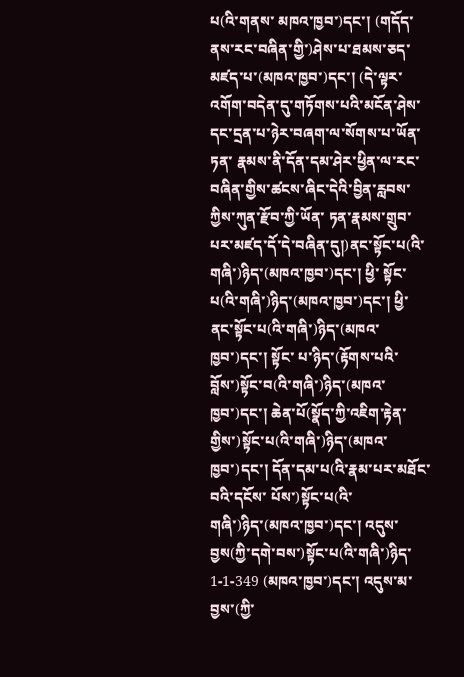པ(འི་གནས་ མཁའ་ཁྱབ་)དང་། (གདོད་ནས་རང་བཞིན་གྱི་)ཤེས་པ་ཐམས་ཅད་མཛད་པ་(མཁའ་ཁྱབ་)དང་། (དེ་ལྟར་འགོག་བདེན་དུ་གཏོགས་པའི་མངོན་ཤེས་དང་དྲན་པ་ཉེར་བཞག་ལ་སོགས་པ་ཡོན་ཏན་ རྣམས་ནི་དོན་དམ་ཤེར་ཕྱིན་ལ་རང་བཞིན་གྱིས་ཚངས་ཞིང་དེའི་བྱིན་རླབས་ཀྱིས་ཀུན་རྫོབ་ཀྱི་ཡོན་ ཏན་རྣམས་གྲུབ་པར་མཛད་དོ་དེ་བཞིན་དུ།)ནང་སྟོང་པ(འི་གཞི་)ཉིད་(མཁའ་ཁྱབ་)དང་། ཕྱི་ སྟོང་པ(འི་གཞི་)ཉིད་(མཁའ་ཁྱབ་)དང་། ཕྱི་ནང་སྟོང་པ(འི་གཞི་)ཉིད་(མཁའ་ཁྱབ་)དང་། སྟོང་ པ་ཉིད་(རྟོགས་པའི་བློས་)སྟོང་བ(འི་གཞི་)ཉིད་(མཁའ་ཁྱབ་)དང་། ཆེན་པོ(སྣོད་ཀྱི་འཇིག་རྟེན་ གྱིས་)སྟོང་པ(འི་གཞི་)ཉིད་(མཁའ་ཁྱབ་)དང་། དོན་དམ་པ(འི་རྣམ་པར་མཐོང་བའི་དངོས་ པོས་)སྟོང་པ(འི་གཞི་)ཉིད་(མཁའ་ཁྱབ་)དང་། འདུས་བྱས(ཀྱི་དགེ་བས་)སྟོང་པ(འི་གཞི་)ཉིད་ 1-1-349 (མཁའ་ཁྱབ་)དང་། འདུས་མ་བྱས་(ཀྱི་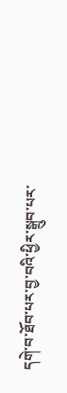དགེ་བ་ཐོབ་པར་བྱ་བའི་ཕྱིར་སྒྲུབ་པར་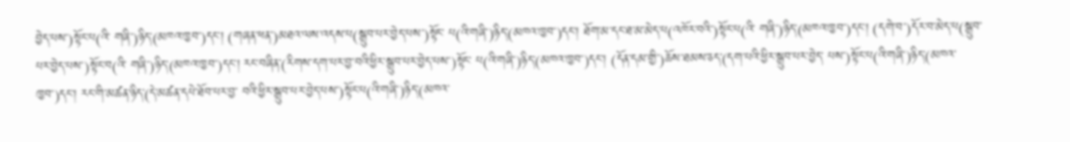བྱེད་པས་)སྟོང་པ(འི་ གཞི་)ཉིད་(མཁའ་ཁྱབ་)དང་། (གཞན་ཕན་)མཐའ་ལས་འདས་པ(སྒྲུབ་པར་བྱེད་པས་)སྟོང་ པ(འི་གཞི་)ཉིད་(མཁའ་ཁྱབ་)དང་། ཐོག་མ་དང་ཐ་མ་མེད་པ(འཁོར་བའི་)སྟོང་པ(འི་ གཞི་)ཉིད་(མཁའ་ཁྱབ་)དང་། (དགེ་བ་)དོར་བ་མེད་པ(སྒྲུབ་པར་བྱེད་པས་)སྟོང་བ(འི་ གཞི་)ཉིད་(མཁའ་ཁྱབ་)དང་། རང་བཞིན་(རིགས་དག་པར་བྱ་བའི་ཕྱིར་སྒྲུབ་པར་བྱེད་པས་)སྟོང་ པ(འི་གཞི་)ཉིད་(མཁའ་ཁྱབ་)དང་། (དོན་དམ་གྱི་)ཆོས་ཐམས་ཅད་(དག་པའི་ཕྱིར་སྒྲུབ་པར་བྱེད་ པས་)སྟོང་པ(འི་གཞི་)ཉིད་(མཁའ་ཁྱབ་)དང་། རང་གི་མཚན་ཉིད་(དེ་མཚན་དཔེ་ཐོབ་པར་བྱ་ བའི་ཕྱིར་སྒྲུབ་པར་བྱེད་པས་)སྟོང་པ(འི་གཞི་)ཉིད་(མཁའ་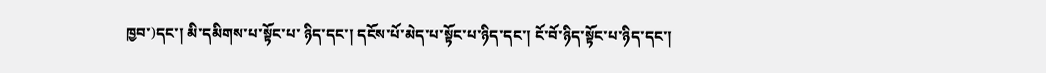ཁྱབ་)དང་། མི་དམིགས་པ་སྟོང་པ་ ཉིད་དང་། དངོས་པོ་མེད་པ་སྟོང་པ་ཉིད་དང་། ངོ་བོ་ཉིད་སྟོང་པ་ཉིད་དང་།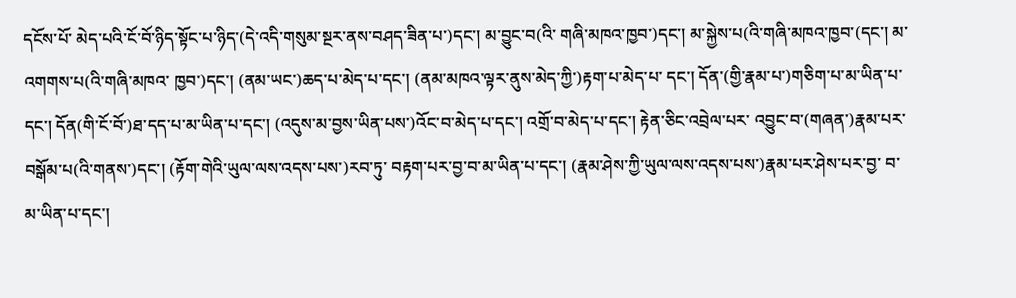དངོས་པོ་ མེད་པའི་ངོ་བོ་ཉིད་སྟོང་པ་ཉིད་(དེ་འདི་གསུམ་སྔར་ནས་བཤད་ཟིན་པ་)དང་། མ་བྱུང་བ(འི་ གཞི་མཁའ་ཁྱབ་)དང་། མ་སྐྱེས་པ(འི་གཞི་མཁའ་ཁྱབ་(དང་། མ་འགགས་པ(འི་གཞི་མཁའ་ ཁྱབ་)དང་། (ནམ་ཡང་)ཆད་པ་མེད་པ་དང་། (ནམ་མཁའ་ལྟར་ནུས་མེད་ཀྱི་)རྟག་པ་མེད་པ་ དང་། དོན་(གྱི་རྣམ་པ་)གཅིག་པ་མ་ཡིན་པ་དང་། དོན(གི་ངོ་བོ་)ཐ་དད་པ་མ་ཡིན་པ་དང་། (འདུས་མ་བྱས་ཡིན་པས་)འོང་བ་མེད་པ་དང་། འགྲོ་བ་མེད་པ་དང་། རྟེན་ཅིང་འབྲེལ་པར་ འབྱུང་བ་(གཞན་)རྣམ་པར་བསྒོམ་པ(འི་གནས་)དང་། (རྟོག་གེའི་ཡུལ་ལས་འདས་པས་)རབ་ཏུ་ བརྟག་པར་བྱ་བ་མ་ཡིན་པ་དང་། (རྣམ་ཤེས་ཀྱི་ཡུལ་ལས་འདས་པས་)རྣམ་པར་ཤེས་པར་བྱ་ བ་མ་ཡིན་པ་དང་།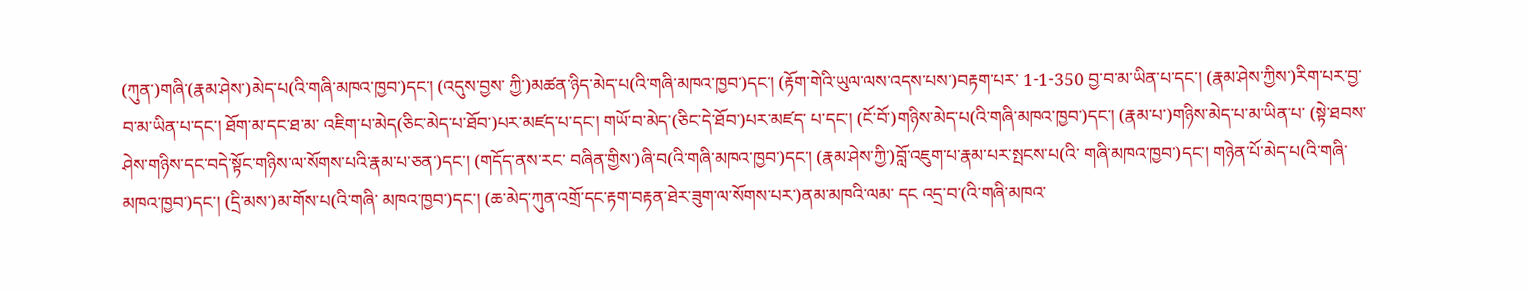(ཀུན་)གཞི་(རྣམ་ཤེས་)མེད་པ(འི་གཞི་མཁའ་ཁྱབ་)དང་། (འདུས་བྱས་ ཀྱི་)མཚན་ཉིད་མེད་པ(འི་གཞི་མཁའ་ཁྱབ་)དང་། (རྟོག་གེའི་ཡུལ་ལས་འདས་པས་)བརྟག་པར་ 1-1-350 བྱ་བ་མ་ཡིན་པ་དང་། (རྣམ་ཤེས་ཀྱིས་)རིག་པར་བྱ་བ་མ་ཡིན་པ་དང་། ཐོག་མ་དང་ཐ་མ་ འཇིག་པ་མེད(ཅིང་མེད་པ་ཐོབ་)པར་མཛད་པ་དང་། གཡོ་བ་མེད་(ཅིང་དེ་ཐོབ་)པར་མཛད་ པ་དང་། (ངོ་བོ་)གཉིས་མེད་པ(འི་གཞི་མཁའ་ཁྱབ་)དང་། (རྣམ་པ་)གཉིས་མེད་པ་མ་ཡིན་པ་ (སྟེ་ཐབས་ཤེས་གཉིས་དང་བདེ་སྟོང་གཉིས་ལ་སོགས་པའི་རྣམ་པ་ཅན་)དང་། (གདོད་ནས་རང་ བཞིན་གྱིས་)ཞི་བ(འི་གཞི་མཁའ་ཁྱབ་)དང་། (རྣམ་ཤེས་ཀྱི་)བློ་འཇུག་པ་རྣམ་པར་སྤངས་པ(འི་ གཞི་མཁའ་ཁྱབ་)དང་། གཉེན་པོ་མེད་པ(འི་གཞི་མཁའ་ཁྱབ་)དང་། (དྲི་མས་)མ་གོས་པ(འི་གཞི་ མཁའ་ཁྱབ་)དང་། (ཆ་མེད་ཀུན་འགྲོ་དང་རྟག་བརྟན་ཐེར་ཟུག་ལ་སོགས་པར་)ནམ་མཁའི་ལམ་ དང འདྲ་བ་(འི་གཞི་མཁའ་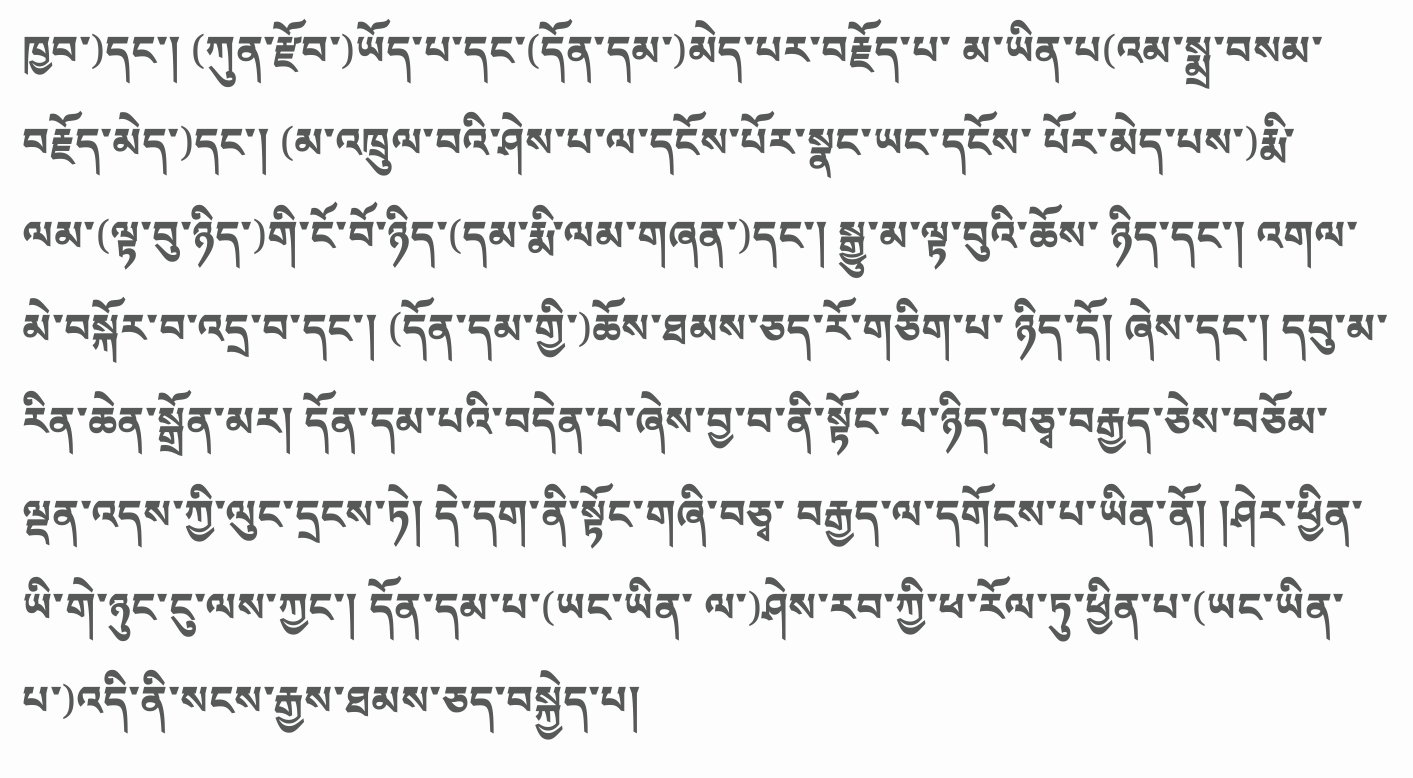ཁྱབ་)དང་། (ཀུན་རྫོབ་)ཡོད་པ་དང་(དོན་དམ་)མེད་པར་བརྗོད་པ་ མ་ཡིན་པ(འམ་སྨྲ་བསམ་བརྗོད་མེད་)དང་། (མ་འཁྲུལ་བའི་ཤེས་པ་ལ་དངོས་པོར་སྣང་ཡང་དངོས་ པོར་མེད་པས་)རྨི་ལམ་(ལྟ་བུ་ཉིད་)གི་ངོ་བོ་ཉིད་(དམ་རྨི་ལམ་གཞན་)དང་། སྒྱུ་མ་ལྟ་བུའི་ཆོས་ ཉིད་དང་། འགལ་མེ་བསྐོར་བ་འདྲ་བ་དང་། (དོན་དམ་གྱི་)ཆོས་ཐམས་ཅད་རོ་གཅིག་པ་ ཉིད་དོ། ཞེས་དང་། དབུ་མ་རིན་ཆེན་སྒྲོན་མར། དོན་དམ་པའི་བདེན་པ་ཞེས་བྱ་བ་ནི་སྟོང་ པ་ཉིད་བཅྭ་བརྒྱད་ཅེས་བཅོམ་ལྡན་འདས་ཀྱི་ལུང་དྲངས་ཏེ། དེ་དག་ནི་སྟོང་གཞི་བཅྭ་ བརྒྱད་ལ་དགོངས་པ་ཡིན་ནོ། །ཤེར་ཕྱིན་ཡི་གེ་ཉུང་ངུ་ལས་ཀྱང་། དོན་དམ་པ་(ཡང་ཡིན་ ལ་)ཤེས་རབ་ཀྱི་ཕ་རོལ་ཏུ་ཕྱིན་པ་(ཡང་ཡིན་པ་)འདི་ནི་སངས་རྒྱས་ཐམས་ཅད་བསྐྱེད་པ།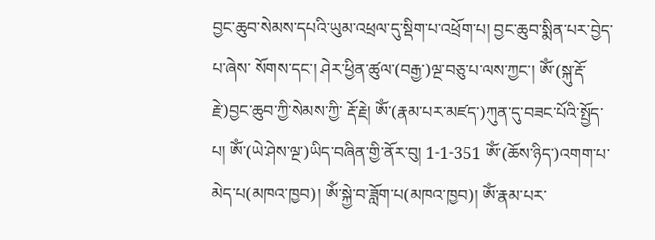བྱང་ཆུབ་སེམས་དཔའི་ཡུམ་འཕྲལ་དུ་སྡིག་པ་འཕྲོག་པ། བྱང་ཆུབ་སྨིན་པར་བྱེད་པ་ཞེས་ སོགས་དང་། ཤེར་ཕྱིན་ཚུལ་(བརྒྱ་)ལྔ་བཅུ་པ་ལས་ཀྱང་། ཨོཾ་(སྐུ་རྡོ་རྗེ་)བྱང་ཆུབ་ཀྱི་སེམས་ཀྱི་ རྡོ་རྗེ། ཨོཾ་(རྣམ་པར་མཛད་)ཀུན་དུ་བཟང་པོའི་སྤྱོད་པ། ཨོཾ་(ཡེ་ཤེས་ལྔ་)ཡིད་བཞིན་གྱི་ནོར་བུ། 1-1-351 ཨོཾ་(ཆོས་ཉིད་)འགག་པ་མེད་པ(མཁའ་ཁྱབ)། ཨོཾ་སྐྱེ་བ་ཟློག་པ(མཁའ་ཁྱབ)། ཨོཾ་རྣམ་པར་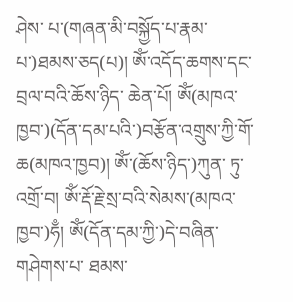ཤེས་ པ་(གཞན་མི་བསྐྱོད་པ་རྣམ་པ་)ཐམས་ཅད(པ)། ཨོཾ་འདོད་ཆགས་དང་བྲལ་བའི་ཆོས་ཉིད་ ཆེན་པོ། ཨོཾ(མཁའ་ཁྱབ་)(དོན་དམ་པའི་)བརྩོན་འགྲུས་ཀྱི་གོ་ཆ(མཁའ་ཁྱབ)། ཨོཾ་(ཆོས་ཉིད་)ཀུན་ ཏུ་འགྲོ་བ། ཨོཾ་རྡོ་རྗེ་སྲ་བའི་སེམས་(མཁའ་ཁྱབ་)ཧྃ། ཨོཾ(དོན་དམ་ཀྱི་)དེ་བཞིན་གཤེགས་པ་ ཐམས་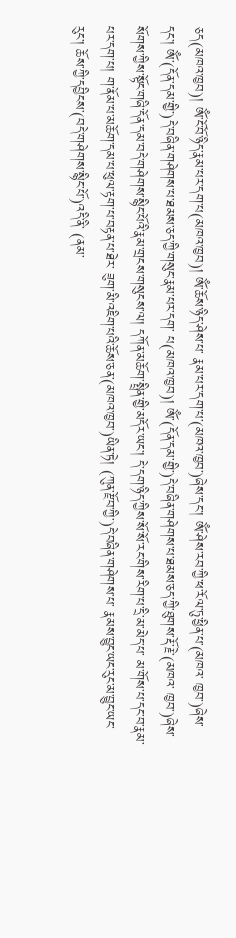ཅད(མཁའ་ཁྱབ)། ཨོཾ་ངོ་བོ་ཉིད་རྣམ་པར་དག་པ(མཁའ་ཁྱབ)། ཨོཾ་ཆོས་ཉིད་ཤེས་པ་ རྣམ་པར་དག་པ་(མཁའ་ཁྱབ་)ཞེས་དང་། ཨོཾ་ཤེས་རབ་ཀྱི་ཕ་རོལ་ཏུ་ཕྱིན་པ་(མཁའ་ ཁྱབ་)ཞེས་དང་། ཨོཾ་(དོན་དམ་གྱི་)དེ་བཞིན་གཤེགས་པ་ཐམས་ཅད་ཀྱི་གསུང་རྣམ་པར་དག་ པ(མཁའ་ཁྱབ)། ཨོཾ་(དོན་དམ་གྱི་)དེ་བཞིན་གཤེགས་པ་ཐམས་ཅད་ཀྱི་ཐུགས་རྡོ་རྗེ་(མཁའ་ ཁྱབ་)ཞེས་སོགས་ཀྱིས་སྟོང་གཞི་དོན་དམ་བདེ་གཤེགས་སྙིང་པོའི་རྣམ་གྲངས་གསུངས་ལ། དཀོན་མཆོག་སྤྲིན་གྱི་མདོར་ཡང་། དེ་དག་ཉིད་ཀྱིས་སོ་སོ་རང་གིས་རིག་པ་དྲི་མ་མེད་པ་ མ་གོས་པ་དང་བ་རྣམ་པར་དག་པ། ག་ནོམ་པ་མཆོག་དམ་པ་ཕུལ་རྟག་པ་བརྟན་པ་ཐེར་ ཟུག་མི་འཇིག་པའི་ཆོས་ཅན་(མཁའ་ཁྱབ་)ཡིན་ཏེ། (ཀུན་རྫོབ་ཀྱི་)དེ་བཞིན་གཤེགས་པ་ རྣམས་བྱུང་ཡང་རུང་མ་བྱུང་ཡང་རུང་། ཆོས་ཀྱི་དབྱིངས་(བདེ་གཤེགས་སྙིང་པོ་)འདི་ནི་ (ནམ་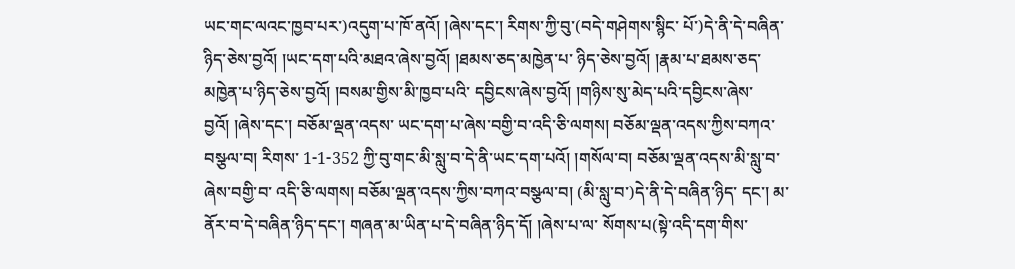ཡང་གང་ལའང་ཁྱབ་པར་)འདུག་པ་ཁོ་ནའོ། །ཞེས་དང་། རིགས་ཀྱི་བུ་(བདེ་གཤེགས་སྙིང་ པོ་)དེ་ནི་དེ་བཞིན་ཉིད་ཅེས་བྱའོ། །ཡང་དག་པའི་མཐའ་ཞེས་བྱའོ། །ཐམས་ཅད་མཁྱེན་པ་ ཉིད་ཅེས་བྱའོ། །རྣམ་པ་ཐམས་ཅད་མཁྱེན་པ་ཉིད་ཅེས་བྱའོ། །བསམ་གྱིས་མི་ཁྱབ་པའི་ དབྱིངས་ཞེས་བྱའོ། །གཉིས་སུ་མེད་པའི་དབྱིངས་ཞེས་བྱའོ། །ཞེས་དང་། བཅོམ་ལྡན་འདས་ ཡང་དག་པ་ཞེས་བགྱི་བ་འདི་ཅི་ལགས། བཅོམ་ལྡན་འདས་ཀྱིས་བཀའ་བསྩལ་བ། རིགས་ 1-1-352 ཀྱི་བུ་གང་མི་སླུ་བ་དེ་ནི་ཡང་དག་པའོ། །གསོལ་བ། བཅོམ་ལྡན་འདས་མི་སླུ་བ་ཞེས་བགྱི་བ་ འདི་ཅི་ལགས། བཅོམ་ལྡན་འདས་ཀྱིས་བཀའ་བསྩལ་བ། (མི་སླུ་བ་)དེ་ནི་དེ་བཞིན་ཉིད་ དང་། མ་ནོར་བ་དེ་བཞིན་ཉིད་དང་། གཞན་མ་ཡིན་པ་དེ་བཞིན་ཉིད་དོ། །ཞེས་པ་ལ་ སོགས་པ(སྟེ་འདི་དག་གིས་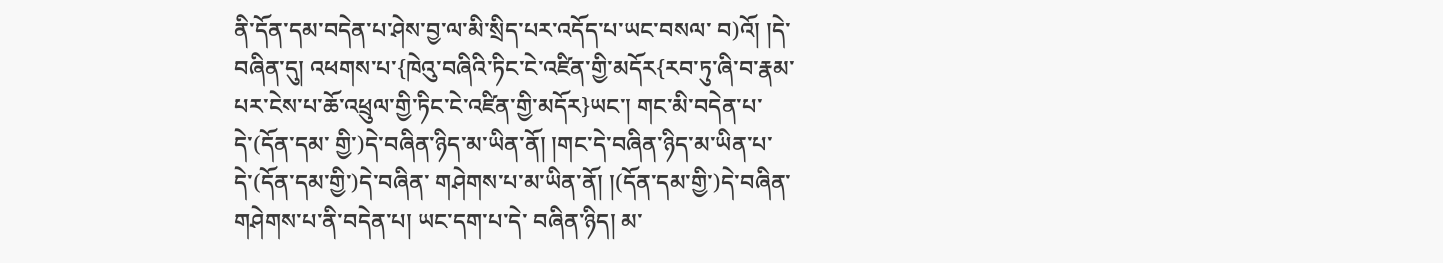ནི་དོན་དམ་བདེན་པ་ཤེས་བྱ་ལ་མི་སྲིད་པར་འདོད་པ་ཡང་བསལ་ བ)འོ། །དེ་བཞིན་དུ། འཕགས་པ་{ཁེའུ་བཞིའི་ཏིང་ངེ་འཛིན་གྱི་མདོར{རབ་ཏུ་ཞི་བ་རྣམ་ པར་ངེས་པ་ཆོ་འཕྲུལ་གྱི་ཏིང་ངེ་འཛིན་གྱི་མདོར}ཡང་། གང་མི་བདེན་པ་དེ་(དོན་དམ་ གྱི་)དེ་བཞིན་ཉིད་མ་ཡིན་ནོ། །གང་དེ་བཞིན་ཉིད་མ་ཡིན་པ་དེ་(དོན་དམ་གྱི་)དེ་བཞིན་ གཤེགས་པ་མ་ཡིན་ནོ། །(དོན་དམ་གྱི་)དེ་བཞིན་གཤེགས་པ་ནི་བདེན་པ། ཡང་དག་པ་དེ་ བཞིན་ཉིད། མ་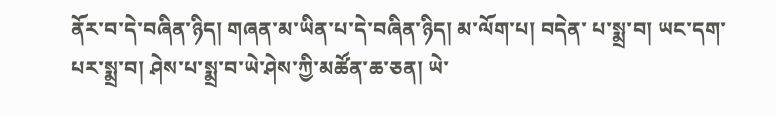ནོར་བ་དེ་བཞིན་ཉིད། གཞན་མ་ཡིན་པ་དེ་བཞིན་ཉིད། མ་ལོག་པ། བདེན་ པ་སྨྲ་བ། ཡང་དག་པར་སྨྲ་བ། ཤེས་པ་སྨྲ་བ་ཡེ་ཤེས་ཀྱི་མཚོན་ཆ་ཅན། ཡེ་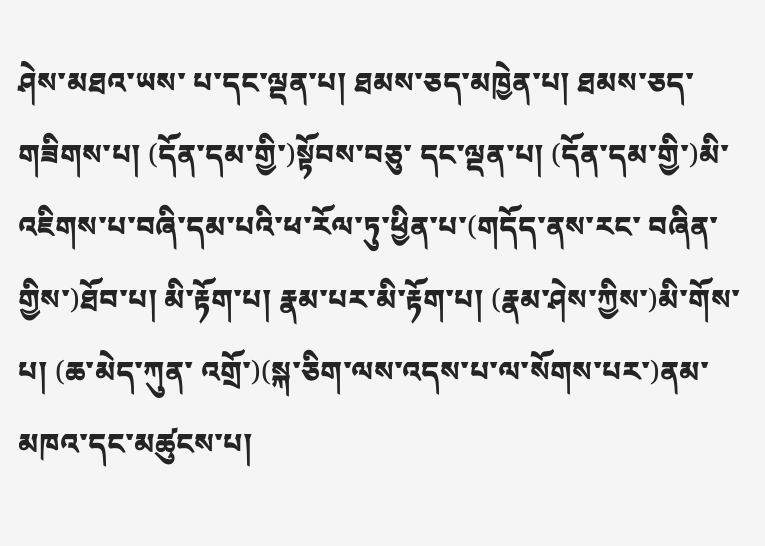ཤེས་མཐའ་ཡས་ པ་དང་ལྡན་པ། ཐམས་ཅད་མཁྱེན་པ། ཐམས་ཅད་གཟིགས་པ། (དོན་དམ་གྱི་)སྟོབས་བཅུ་ དང་ལྡན་པ། (དོན་དམ་གྱི་)མི་འཇིགས་པ་བཞི་དམ་པའི་ཕ་རོལ་ཏུ་ཕྱིན་པ་(གདོད་ནས་རང་ བཞིན་གྱིས་)ཐོབ་པ། མི་རྟོག་པ། རྣམ་པར་མི་རྟོག་པ། (རྣམ་ཤེས་ཀྱིས་)མི་གོས་པ། (ཆ་མེད་ཀུན་ འགྲོ་)(སྐ་ཅིག་ལས་འདས་པ་ལ་སོགས་པར་)ནམ་མཁའ་དང་མཚུངས་པ།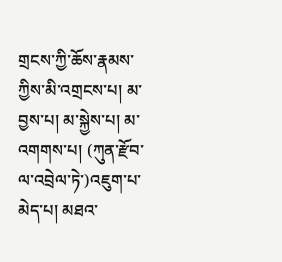གྲངས་ཀྱི་ཆོས་རྣམས་ ཀྱིས་མི་འགྲངས་པ། མ་བྱས་པ། མ་སྐྱེས་པ། མ་འགགས་པ། (ཀུན་རྫོབ་ལ་འབྲེལ་ཏེ་)འཇུག་པ་ མེད་པ། མཐའ་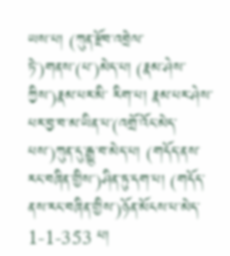ཡས་པ། (ཀུན་རྫོབ་འབྲེལ་ཏེ་)གནས་(པ་)མེད་པ། (རྣམ་ཤེས་ཀྱིས་)རྣམ་པར་མི་ རིག་པ། རྣམ་པར་ཤེས་པར་བྱ་བ་མ་ཡིན་པ་(འགྲོ་འོང་མེད་པས་)ཀུན་དུ་རྒྱུ་བ་མེད་པ། (གདོད་ནས་རང་བཞིན་གྱིས་)ཤིན་ཏུ་དག་པ། (གདོད་ནས་རང་བཞིན་གྱིས་)ཉོན་མོངས་པ་མེད་ 1-1-353 པ།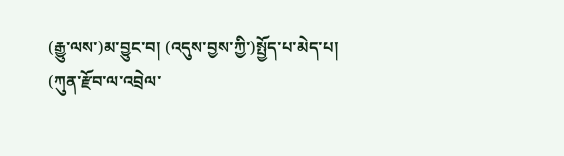(རྒྱུ་ལས་)མ་བྱུང་བ། (འདུས་བྱས་ཀྱི་)སྤྱོད་པ་མེད་པ། (ཀུན་རྫོབ་ལ་འབྲེལ་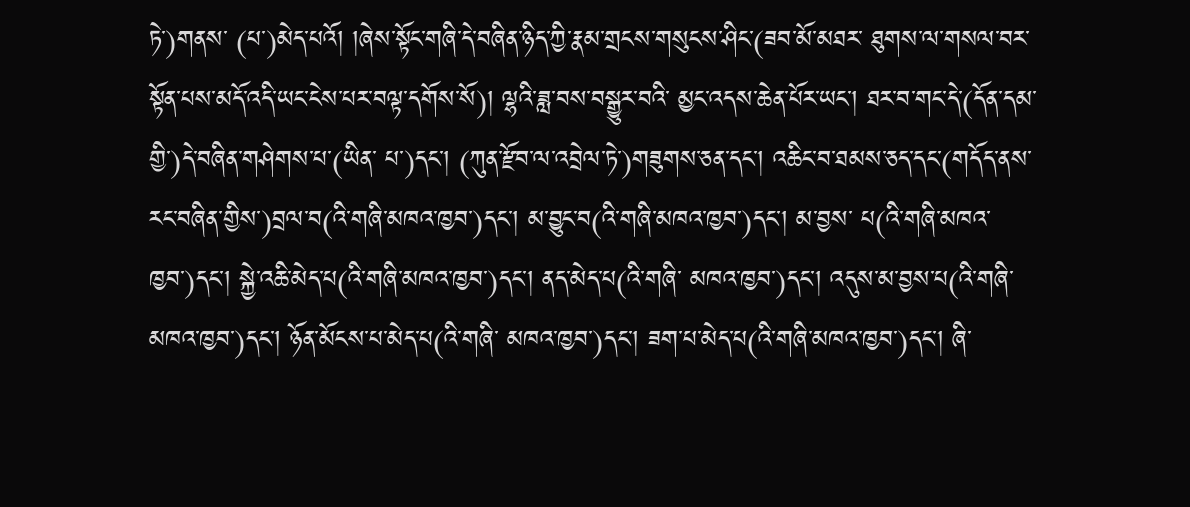ཏེ་)གནས་ (པ་)མེད་པའོ། །ཞེས་སྟོང་གཞི་དེ་བཞིན་ཉིད་ཀྱི་རྣམ་གྲངས་གསུངས་ཤིང་(ཟབ་མོ་མཐར་ ཐུགས་ལ་གསལ་བར་སྟོན་པས་མདོ་འདི་ཡང་ངེས་པར་བལྟ་དགོས་སོ)། ལྷའི་ཟླ་བས་བསྒྱུར་བའི་ མྱང་འདས་ཆེན་པོར་ཡང་། ཐར་བ་གང་དེ་(དོན་དམ་གྱི་)དེ་བཞིན་གཤེགས་པ་(ཡིན་ པ་)དང་། (ཀུན་རྫོབ་ལ་འབྲེལ་ཏེ་)གཟུགས་ཅན་དང་། འཆིང་བ་ཐམས་ཅད་དང་(གདོད་ནས་ རང་བཞིན་གྱིས་)བྲལ་བ(འི་གཞི་མཁའ་ཁྱབ་)དང་། མ་བྱུང་བ(འི་གཞི་མཁའ་ཁྱབ་)དང་། མ་བྱས་ པ(འི་གཞི་མཁའ་ཁྱབ་)དང་། སྐྱེ་འཆི་མེད་པ(འི་གཞི་མཁའ་ཁྱབ་)དང་། ནད་མེད་པ(འི་གཞི་ མཁའ་ཁྱབ་)དང་། འདུས་མ་བྱས་པ(འི་གཞི་མཁའ་ཁྱབ་)དང་། ཉོན་མོངས་པ་མེད་པ(འི་གཞི་ མཁའ་ཁྱབ་)དང་། ཟག་པ་མེད་པ(འི་གཞི་མཁའ་ཁྱབ་)དང་། ཞི་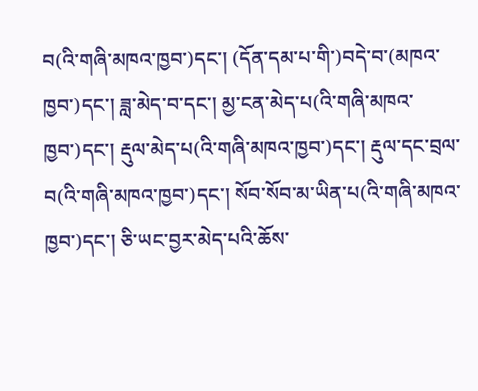བ(འི་གཞི་མཁའ་ཁྱབ་)དང་། (དོན་དམ་པ་གི་)བདེ་བ་(མཁའ་ཁྱབ་)དང་། ཟླ་མེད་བ་དང་། མྱ་ངན་མེད་པ(འི་གཞི་མཁའ་ ཁྱབ་)དང་། རྡུལ་མེད་པ(འི་གཞི་མཁའ་ཁྱབ་)དང་། རྡུལ་དང་བྲལ་བ(འི་གཞི་མཁའ་ཁྱབ་)དང་། སོབ་སོབ་མ་ཡིན་པ(འི་གཞི་མཁའ་ཁྱབ་)དང་། ཅི་ཡང་བྱར་མེད་པའི་ཆོས་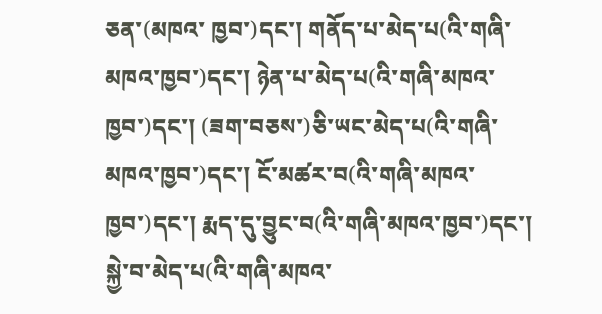ཅན་(མཁའ་ ཁྱབ་)དང་། གནོད་པ་མེད་པ(འི་གཞི་མཁའ་ཁྱབ་)དང་། ཉེན་པ་མེད་པ(འི་གཞི་མཁའ་ ཁྱབ་)དང་། (ཟག་བཅས་)ཅི་ཡང་མེད་པ(འི་གཞི་མཁའ་ཁྱབ་)དང་། ངོ་མཚར་བ(འི་གཞི་མཁའ་ ཁྱབ་)དང་། རྨད་དུ་བྱུང་བ(འི་གཞི་མཁའ་ཁྱབ་)དང་། སྐྱེ་བ་མེད་པ(འི་གཞི་མཁའ་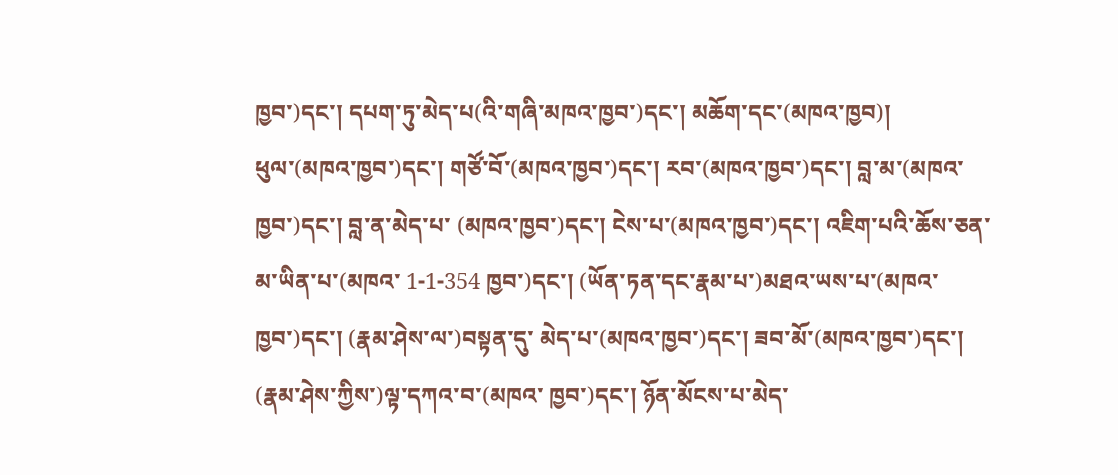ཁྱབ་)དང་། དཔག་ཏུ་མེད་པ(འི་གཞི་མཁའ་ཁྱབ་)དང་། མཆོག་དང་(མཁའ་ཁྱབ)། ཕུལ་(མཁའ་ཁྱབ་)དང་། གཙོ་བོ་(མཁའ་ཁྱབ་)དང་། རབ་(མཁའ་ཁྱབ་)དང་། བླ་མ་(མཁའ་ཁྱབ་)དང་། བླ་ན་མེད་པ་ (མཁའ་ཁྱབ་)དང་། ངེས་པ་(མཁའ་ཁྱབ་)དང་། འཇིག་པའི་ཆོས་ཅན་མ་ཡིན་པ་(མཁའ་ 1-1-354 ཁྱབ་)དང་། (ཡོན་ཏན་དང་རྣམ་པ་)མཐའ་ཡས་པ་(མཁའ་ཁྱབ་)དང་། (རྣམ་ཤེས་ལ་)བསྟན་དུ་ མེད་པ་(མཁའ་ཁྱབ་)དང་། ཟབ་མོ་(མཁའ་ཁྱབ་)དང་། (རྣམ་ཤེས་ཀྱིས་)ལྟ་དཀའ་བ་(མཁའ་ ཁྱབ་)དང་། ཉོན་མོངས་པ་མེད་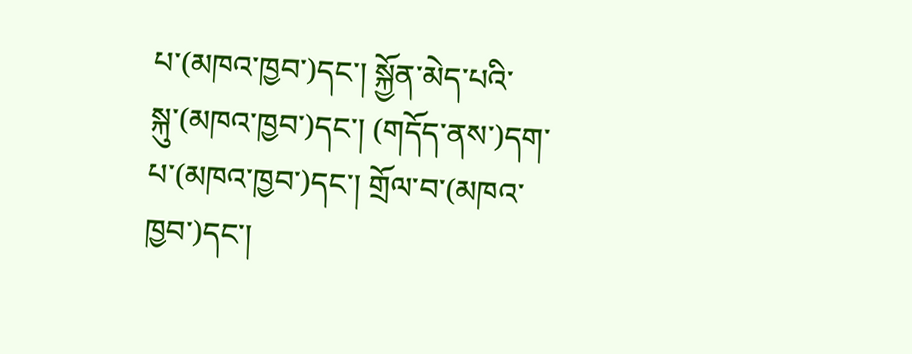པ་(མཁའ་ཁྱབ་)དང་། སྐྱོན་མེད་པའི་སྐུ་(མཁའ་ཁྱབ་)དང་། (གདོད་ནས་)དག་པ་(མཁའ་ཁྱབ་)དང་། གྲོལ་བ་(མཁའ་ཁྱབ་)དང་།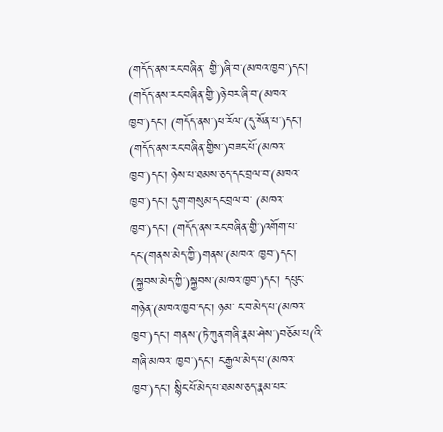(གདོད་ནས་རང་བཞིན་ གྱི་)ཞི་བ་(མཁའ་ཁྱབ་)དང་། (གདོད་ནས་རང་བཞིན་གྱི་)ཉེ་བར་ཞི་བ་(མཁའ་ཁྱབ་)དང་། (གདོད་ནས་)ཕ་རོལ་(དུ་སོན་པ་)དང་། (གདོད་ནས་རང་བཞིན་གྱིས་)བཟང་པོ་(མཁའ་ ཁྱབ་)དང་། ཉེས་པ་ཐམས་ཅད་དང་བྲལ་བ་(མཁའ་ཁྱབ་)དང་། དུག་གསུམ་དང་བྲལ་བ་ (མཁའ་ཁྱབ་)དང་། (གདོད་ནས་རང་བཞིན་གྱི་)འགོག་པ་དང་(གནས་མེད་ཀྱི་)གནས་(མཁའ་ ཁྱབ་)དང་། (སྐྱབས་མེད་ཀྱི་)སྐྱབས་(མཁའ་ཁྱབ་)དང་། དཔུང་གཉེན་(མཁའ་ཁྱབ་དང་། ཉམ་ ང་བ་མེད་པ་(མཁའ་ཁྱབ་)དང་། གནས་(ཏེ་ཀུན་གཞི་རྣམ་ཤེས་)བཅོམ་པ(འི་གཞི་མཁའ་ ཁྱབ་)དང་། ང་རྒྱལ་མེད་པ་(མཁའ་ཁྱབ་)དང་། སྙིང་པོ་མེད་པ་ཐམས་ཅད་རྣམ་པར་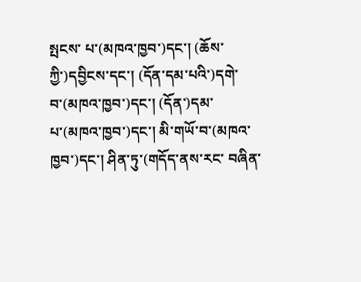སྤངས་ པ་(མཁའ་ཁྱབ་)དང་། (ཆོས་ཀྱི་)དབྱིངས་དང་། (དོན་དམ་པའི་)དགེ་བ་(མཁའ་ཁྱབ་)དང་། (དོན་)དམ་པ་(མཁའ་ཁྱབ་)དང་། མི་གཡོ་བ་(མཁའ་ཁྱབ་)དང་། ཤིན་ཏུ་(གདོད་ནས་རང་ བཞིན་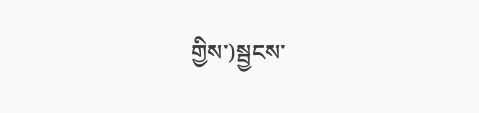གྱིས་)སྦྱངས་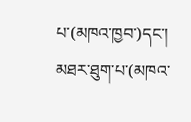པ་(མཁའ་ཁྱབ་)དང་། མཐར་ཐུག་པ་(མཁའ་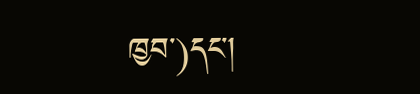ཁྱབ་)དང་།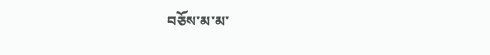བཅོས་མ་མ་